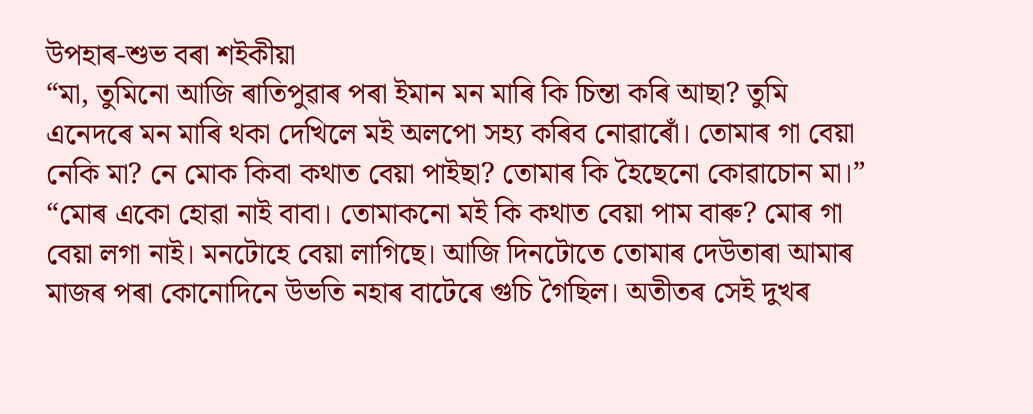উপহাৰ-শুভ বৰা শইকীয়া
“মা, তুমিনো আজি ৰাতিপুৱাৰ পৰা ইমান মন মাৰি কি চিন্তা কৰি আছা? তুমি এনেদৰে মন মাৰি থকা দেখিলে মই অলপো সহ্য কৰিব নোৱাৰোঁ। তোমাৰ গা বেয়া নেকি মা? নে মোক কিবা কথাত বেয়া পাইছা? তোমাৰ কি হৈছেনো কোৱাচোন মা।”
“মোৰ একো হোৱা নাই বাবা। তোমাকনো মই কি কথাত বেয়া পাম বাৰু? মোৰ গা বেয়া লগা নাই। মনটোহে বেয়া লাগিছে। আজি দিনটোতে তোমাৰ দেউতাৰা আমাৰ মাজৰ পৰা কোনোদিনে উভতি নহাৰ বাটেৰে গুচি গৈছিল। অতীতৰ সেই দুখৰ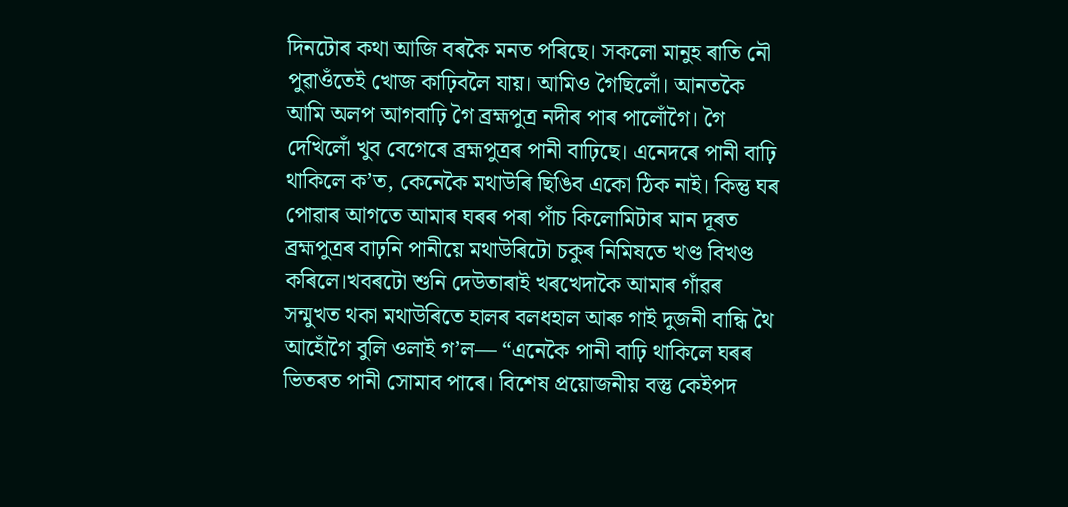দিনটোৰ কথা আজি বৰকৈ মনত পৰিছে। সকলো মানুহ ৰাতি নৌ পুৱাওঁতেই খোজ কাঢ়িবলৈ যায়। আমিও গৈছিলোঁ। আনতকৈ আমি অলপ আগবাঢ়ি গৈ ব্ৰহ্মপুত্ৰ নদীৰ পাৰ পালোঁগৈ। গৈ দেখিলোঁ খুব বেগেৰে ব্ৰহ্মপুত্ৰৰ পানী বাঢ়িছে। এনেদৰে পানী বাঢ়ি থাকিলে ক’ত, কেনেকৈ মথাউৰি ছিঙিব একো ঠিক নাই। কিন্তু ঘৰ পোৱাৰ আগতে আমাৰ ঘৰৰ পৰা পাঁচ কিলোমিটাৰ মান দূৰত ব্ৰহ্মপুত্ৰৰ বাঢ়নি পানীয়ে মথাউৰিটো চকুৰ নিমিষতে খণ্ড বিখণ্ড কৰিলে।খবৰটো শুনি দেউতাৰাই খৰখেদাকৈ আমাৰ গাঁৱৰ সন্মুখত থকা মথাউৰিতে হালৰ বলধহাল আৰু গাই দুজনী বান্ধি থৈ আহোঁগৈ বুলি ওলাই গ’ল— “এনেকৈ পানী বাঢ়ি থাকিলে ঘৰৰ ভিতৰত পানী সোমাব পাৰে। বিশেষ প্ৰয়োজনীয় বস্তু কেইপদ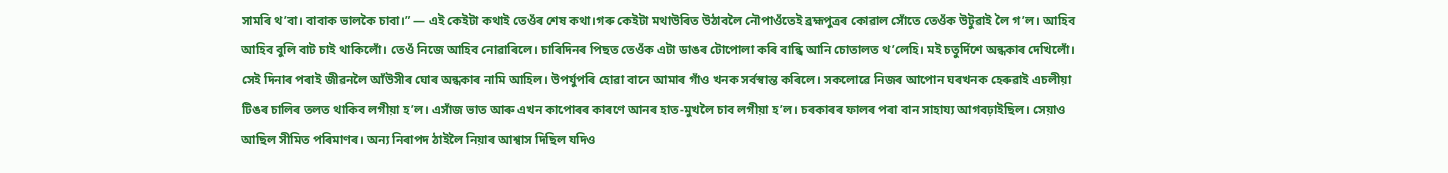সামৰি থ’বা। বাবাক ভালকৈ চাবা।” — এই কেইটা কথাই তেওঁৰ শেষ কথা।গৰু কেইটা মথাউৰিত উঠাবলৈ নৌপাওঁতেই ব্ৰহ্মপুত্ৰৰ কোৱাল সোঁতে তেওঁক উটুৱাই লৈ গ’ল। আহিব আহিব বুলি বাট চাই থাকিলোঁ। তেওঁ নিজে আহিব নোৱাৰিলে। চাৰিদিনৰ পিছত তেওঁক এটা ডাঙৰ টোপোলা কৰি বান্ধি আনি চোতালত থ’লেহি। মই চতুৰ্দিশে অন্ধকাৰ দেখিলোঁ। সেই দিনাৰ পৰাই জীৱনলৈ আঁউসীৰ ঘোৰ অন্ধকাৰ নামি আহিল। উপৰ্যুপৰি হোৱা বানে আমাৰ গাঁও খনক সৰ্বস্বান্ত কৰিলে। সকলোৱে নিজৰ আপোন ঘৰখনক হেৰুৱাই এচলীয়া টিঙৰ চালিৰ তলত থাকিব লগীয়া হ’ল। এসাঁজ ভাত আৰু এখন কাপোৰৰ কাৰণে আনৰ হাত-মুখলৈ চাব লগীয়া হ’ল। চৰকাৰৰ ফালৰ পৰা বান সাহায্য আগবঢ়াইছিল। সেয়াও আছিল সীমিত পৰিমাণৰ। অন্য নিৰাপদ ঠাইলৈ নিয়াৰ আশ্বাস দিছিল যদিও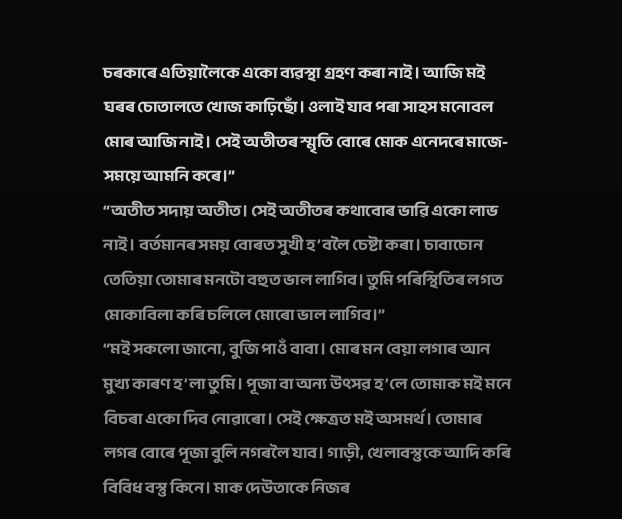চৰকাৰে এতিয়ালৈকে একো ব্যৱস্থা গ্ৰহণ কৰা নাই। আজি মই ঘৰৰ চোতালতে খোজ কাঢ়িছোঁ। ওলাই যাব পৰা সাহস মনোবল মোৰ আজি নাই। সেই অতীতৰ স্মৃতি বোৰে মোক এনেদৰে মাজে-সময়ে আমনি কৰে।”
“অতীত সদায় অতীত। সেই অতীতৰ কথাবোৰ ভাৱি একো লাভ নাই। বৰ্তমানৰ সময় বোৰত সুখী হ’বলৈ চেষ্টা কৰা। চাবাচোন তেতিয়া তোমাৰ মনটো বহুত ভাল লাগিব। তুমি পৰিস্থিতিৰ লগত মোকাবিলা কৰি চলিলে মোৰো ভাল লাগিব।”
“মই সকলো জানো, বুজি পাওঁ বাবা। মোৰ মন বেয়া লগাৰ আন মুখ্য কাৰণ হ’লা তুমি। পূজা বা অন্য উৎসৱ হ’লে তোমাক মই মনে বিচৰা একো দিব নোৱাৰো। সেই ক্ষেত্ৰত মই অসমৰ্থ। তোমাৰ লগৰ বোৰে পূজা বুলি নগৰলৈ যাব। গাড়ী, খেলাবস্তুকে আদি কৰি বিবিধ বস্তু কিনে। মাক দেউতাকে নিজৰ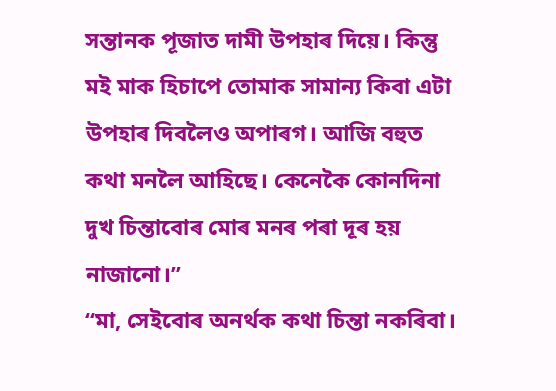সন্তানক পূজাত দামী উপহাৰ দিয়ে। কিন্তু মই মাক হিচাপে তোমাক সামান্য কিবা এটা উপহাৰ দিবলৈও অপাৰগ। আজি বহুত কথা মনলৈ আহিছে। কেনেকৈ কোনদিনা দুখ চিন্তাবোৰ মোৰ মনৰ পৰা দূৰ হয় নাজানো।”
“মা, সেইবোৰ অনৰ্থক কথা চিন্তা নকৰিবা।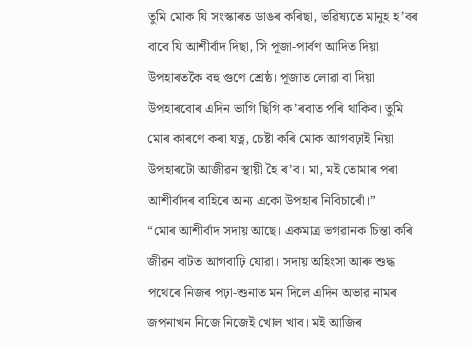তুমি মোক যি সংস্কাৰত ডাঙৰ কৰিছা, ভৱিষ্যতে মানুহ হ’বৰ বাবে যি আশীৰ্বাদ দিছা, সি পূজা-পাৰ্বণ আদিত দিয়া উপহাৰতকৈ বহু গুণে শ্ৰেষ্ঠ। পূজাত লোৱা বা দিয়া উপহাৰবোৰ এদিন ভাগি ছিগি ক’ৰবাত পৰি থাকিব। তুমি মোৰ কাৰণে কৰা যত্ন, চেষ্টা কৰি মোক আগবঢ়াই নিয়া উপহাৰটো আজীৱন স্থায়ী হৈ ৰ’ব। মা, মই তোমাৰ পৰা আশীৰ্বাদৰ বাহিৰে অন্য একো উপহাৰ নিবিচাৰোঁ।”
“মোৰ আশীৰ্বাদ সদায় আছে। একমাত্ৰ ভগৱানক চিন্তা কৰি জীৱন বাটত আগবাঢ়ি যোৱা। সদায় অহিংসা আৰু শুদ্ধ পথেৰে নিজৰ পঢ়া-শুনাত মন দিলে এদিন অভাৱ নামৰ জপনাখন নিজে নিজেই খোল খাব। মই আজিৰ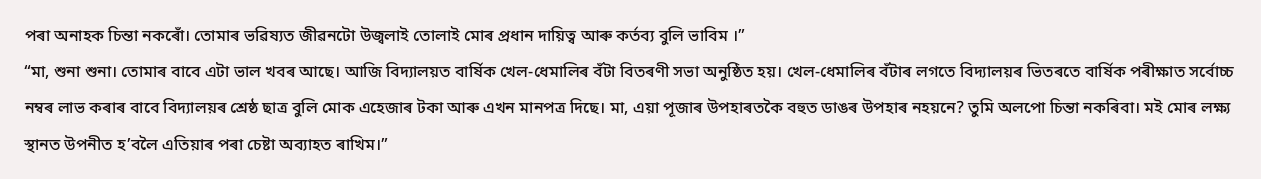পৰা অনাহক চিন্তা নকৰোঁ। তোমাৰ ভৱিষ্যত জীৱনটো উজ্বলাই তোলাই মোৰ প্ৰধান দায়িত্ব আৰু কৰ্তব্য বুলি ভাবিম ।”
“মা, শুনা শুনা। তোমাৰ বাবে এটা ভাল খবৰ আছে। আজি বিদ্যালয়ত বাৰ্ষিক খেল-ধেমালিৰ বঁটা বিতৰণী সভা অনুষ্ঠিত হয়। খেল-ধেমালিৰ বঁটাৰ লগতে বিদ্যালয়ৰ ভিতৰতে বাৰ্ষিক পৰীক্ষাত সৰ্বোচ্চ নম্বৰ লাভ কৰাৰ বাবে বিদ্যালয়ৰ শ্ৰেষ্ঠ ছাত্ৰ বুলি মোক এহেজাৰ টকা আৰু এখন মানপত্ৰ দিছে। মা, এয়া পূজাৰ উপহাৰতকৈ বহুত ডাঙৰ উপহাৰ নহয়নে? তুমি অলপো চিন্তা নকৰিবা। মই মোৰ লক্ষ্য স্থানত উপনীত হ’বলৈ এতিয়াৰ পৰা চেষ্টা অব্যাহত ৰাখিম।”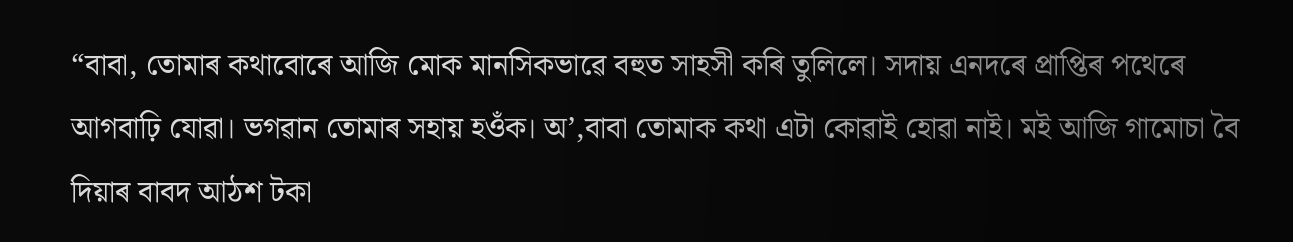“বাবা, তোমাৰ কথাবোৰে আজি মোক মানসিকভাৱে বহুত সাহসী কৰি তুলিলে। সদায় এনদৰে প্ৰাপ্তিৰ পথেৰে আগবাঢ়ি যোৱা। ভগৱান তোমাৰ সহায় হওঁক। অ’,বাবা তোমাক কথা এটা কোৱাই হোৱা নাই। মই আজি গামোচা বৈ দিয়াৰ বাবদ আঠশ টকা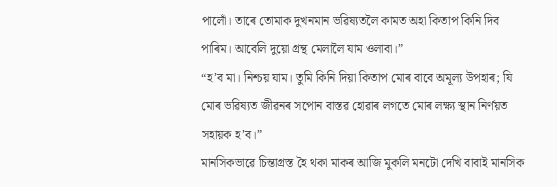পালোঁ। তাৰে তোমাক দুখনমান ভৱিষ্যতলৈ কামত অহা কিতাপ কিনি দিব পাৰিম। আবেলি দুয়ো গ্ৰন্থ মেলালৈ যাম ওলাবা।”
“হ’ব মা। নিশ্চয় যাম। তুমি কিনি দিয়া কিতাপ মোৰ বাবে অমূল্য উপহাৰ; যি মোৰ ভৱিষ্যত জীৱনৰ সপোন বাস্তৱ হোৱাৰ লগতে মোৰ লক্ষ্য স্থান নিৰ্ণয়ত সহায়ক হ’ব।”
মানসিকভাৱে চিন্তাগ্ৰস্ত হৈ থকা মাকৰ আজি মুকলি মনটো দেখি বাবাই মানসিক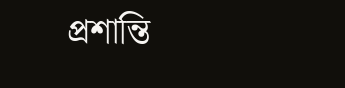প্ৰশান্তি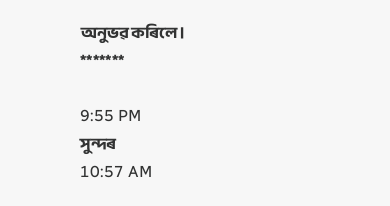অনুভৱ কৰিলে।
*******

9:55 PM
সুন্দৰ
10:57 AM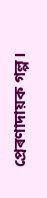প্ৰেৰণাদায়ক গল্প।